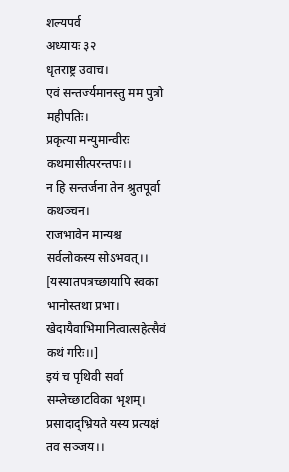शल्यपर्व
अध्यायः ३२
धृतराष्ट्र उवाच।
एवं सन्तर्ज्यमानस्तु मम पुत्रो महीपतिः।
प्रकृत्या मन्युमान्वीरः कथमासीत्परन्तपः।।
न हि सन्तर्जना तेन श्रुतपूर्वा कथञ्चन।
राजभावेन मान्यश्च सर्वलोकस्य सोऽभवत्।।
[यस्यातपत्रच्छायापि स्वका भानोस्तथा प्रभा।
खेदायैवाभिमानित्वात्सहेत्सैवं कथं गरिः।।]
इयं च पृथिवी सर्वा सम्लेच्छाटविका भृशम्।
प्रसादाद्भ्रियते यस्य प्रत्यक्षं तव सञ्जय।।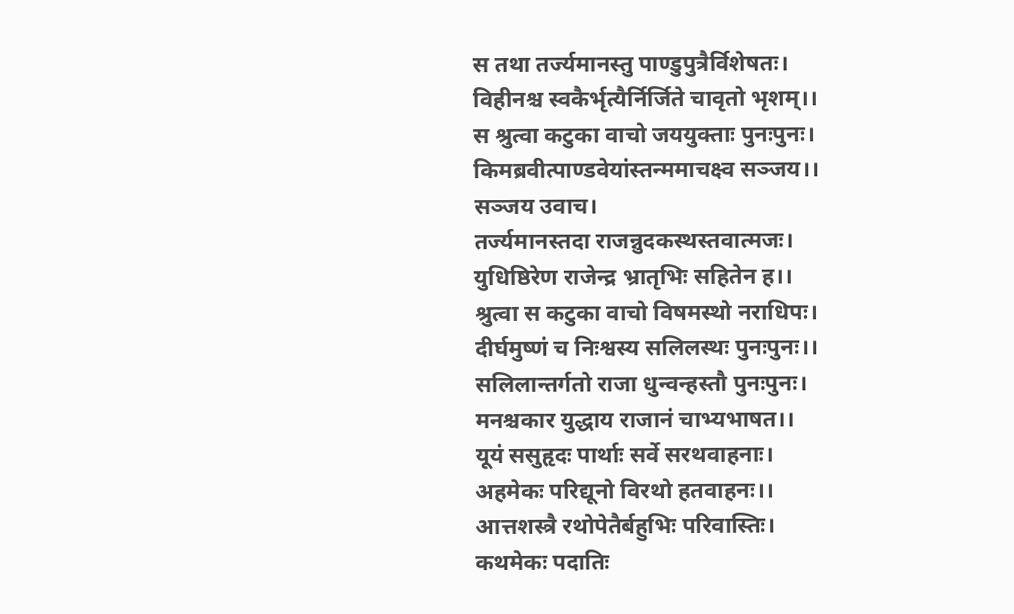स तथा तर्ज्यमानस्तु पाण्डुपुत्रैर्विशेषतः।
विहीनश्च स्वकैर्भृत्यैर्निर्जिते चावृतो भृशम्।।
स श्रुत्वा कटुका वाचो जययुक्ताः पुनःपुनः।
किमब्रवीत्पाण्डवेयांस्तन्ममाचक्ष्व सञ्जय।।
सञ्जय उवाच।
तर्ज्यमानस्तदा राजन्नुदकस्थस्तवात्मजः।
युधिष्ठिरेण राजेन्द्र भ्रातृभिः सहितेन ह।।
श्रुत्वा स कटुका वाचो विषमस्थो नराधिपः।
दीर्घमुष्णं च निःश्वस्य सलिलस्थः पुनःपुनः।।
सलिलान्तर्गतो राजा धुन्वन्हस्तौ पुनःपुनः।
मनश्चकार युद्धाय राजानं चाभ्यभाषत।।
यूयं ससुहृदः पार्थाः सर्वे सरथवाहनाः।
अहमेकः परिद्यूनो विरथो हतवाहनः।।
आत्तशस्त्रै रथोपेतैर्बहुभिः परिवास्तिः।
कथमेकः पदातिः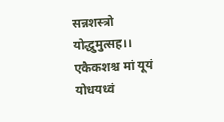सन्नशस्त्रो योद्धुमुत्सह।।
एकैकशश्च मां यूयं योधयध्वं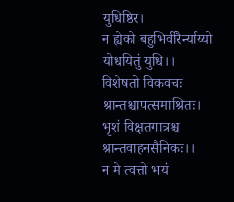युधिष्ठिर।
न ह्येको बहुभिर्वीरैर्न्याय्यो योधयितुं युधि।।
विशेषतो विकवचः श्रान्तश्चापत्समाश्रितः।
भृशं विक्षतगात्रश्च श्रान्तवाहनसैनिकः।।
न मे त्वत्तो भयं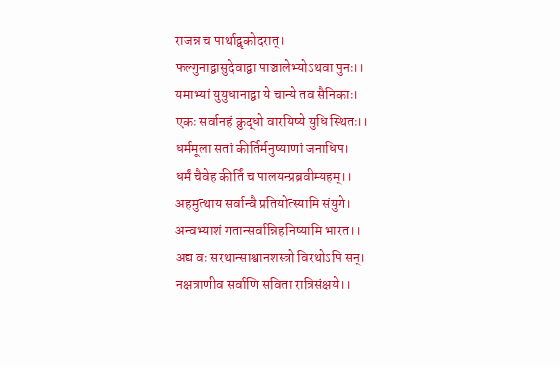राजन्न च पार्थाद्वृकोदरात्।
फल्गुनाद्वासुदेवाद्वा पाञ्चालेभ्योऽथवा पुनः।।
यमाभ्यां युयुधानाद्वा ये चान्ये तव सैनिकाः।
एकः सर्वानहं क्रुद्धो वारयिष्ये युधि स्थितः।।
धर्ममूला सतां कीर्तिर्मनुष्याणां जनाधिप।
धर्मं चैवेह कीर्तिं च पालयन्प्रब्रवीम्यहम्।।
अहमुत्थाय सर्वान्वै प्रतियोत्स्यामि संयुगे।
अन्वभ्याशं गतान्सर्वान्निहनिष्यामि भारत।।
अद्य वः सरथान्साश्वानशस्त्रो विरथोऽपि सन्।
नक्षत्राणीव सर्वाणि सविता रात्रिसंक्षये।।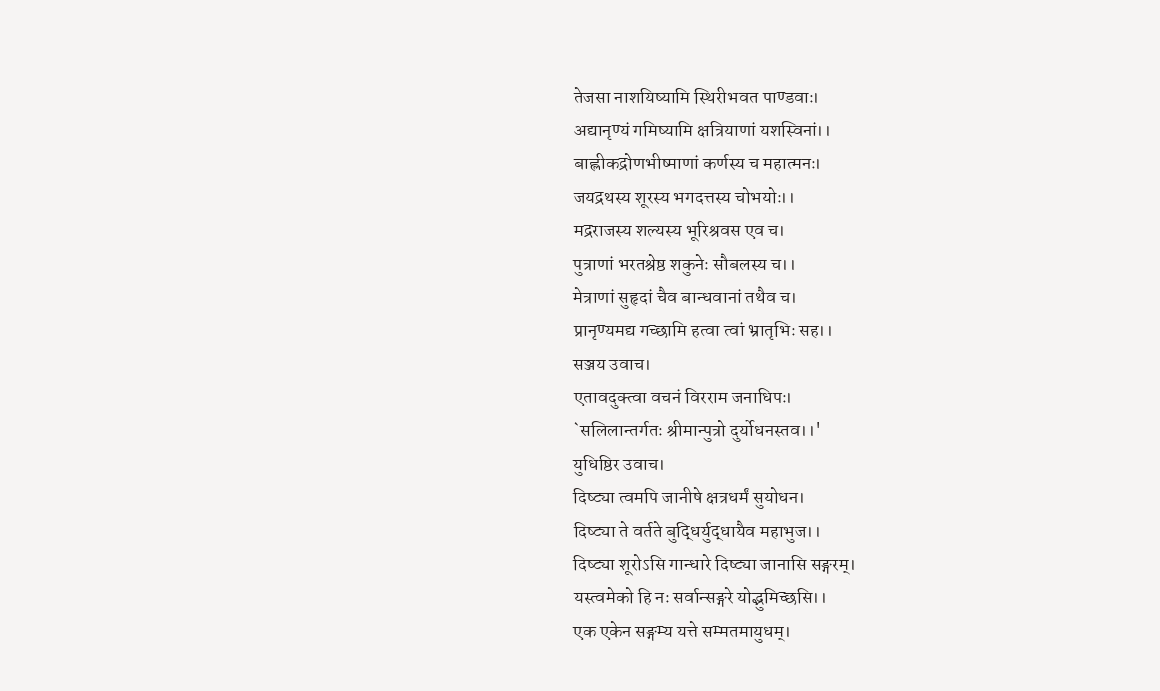तेजसा नाशयिष्यामि स्थिरीभवत पाण्डवाः।
अद्यानृण्यं गमिष्यामि क्षत्रियाणां यशस्विनां।।
बाह्लीकद्रोणभीष्माणां कर्णस्य च महात्मनः।
जयद्रथस्य शूरस्य भगदत्तस्य चोभयोः।।
मद्रराजस्य शल्यस्य भूरिश्रवस एव च।
पुत्राणां भरतश्रेष्ठ शकुनेः सौबलस्य च।।
मेत्राणां सुहृदां चैव बान्धवानां तथैव च।
प्रानृण्यमद्य गच्छामि हत्वा त्वां भ्रातृभिः सह।।
सञ्जय उवाच।
एतावदुक्त्वा वचनं विरराम जनाधिपः।
`सलिलान्तर्गतः श्रीमान्पुत्रो दुर्योधनस्तव।।'
युधिष्ठिर उवाच।
दिष्ट्या त्वमपि जानीषे क्षत्रधर्मं सुयोधन।
दिष्ट्या ते वर्तते बुद्धिर्युद्धायैव महाभुज।।
दिष्ट्या शूरोऽसि गान्धारे दिष्ट्या जानासि सङ्गरम्।
यस्त्वमेको हि नः सर्वान्सङ्गरे योद्भुमिच्छसि।।
एक एकेन सङ्गम्य यत्ते सम्मतमायुधम्।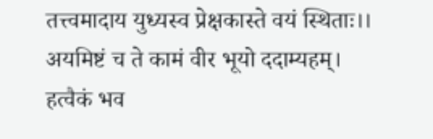तत्त्वमादाय युध्यस्व प्रेक्षकास्ते वयं स्थिताः।।
अयमिष्टं च ते कामं वीर भूयो ददाम्यहम्।
हत्वैकं भव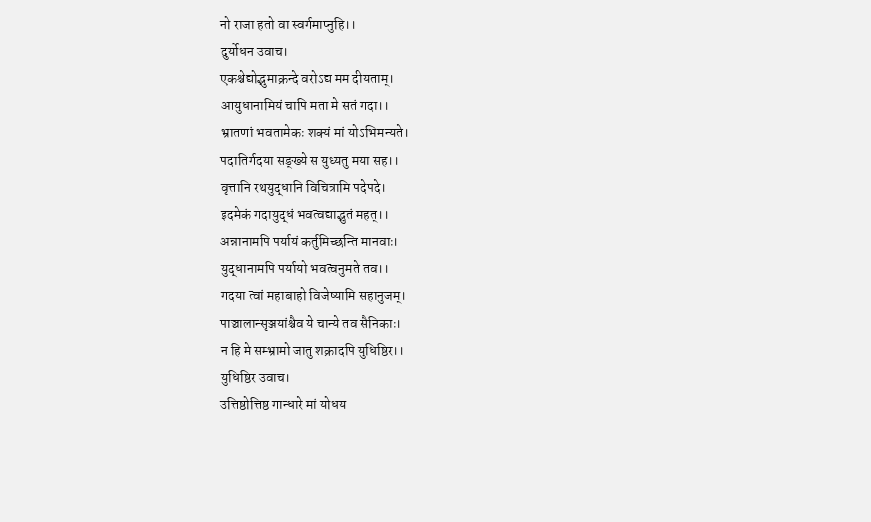नो राजा हतो वा स्वर्गमाप्नुहि।।
दुर्योधन उवाच।
एकश्चेद्योद्भुमाक्रन्दे वरोऽद्य मम दीयताम्।
आयुधानामियं चापि मता मे सतं गदा।।
भ्रातणां भवतामेकः शक्यं मां योऽभिमन्यते।
पदातिर्गदया सङ्ख्ये स युध्यतु मया सह।।
वृत्तानि रथयुद्धानि विचित्रामि पदेपदे।
इदमेकं गदायुद्धं भवत्वद्याद्भुतं महत्।।
अन्नानामपि पर्यायं कर्तुमिच्छन्ति मानवाः।
युद्धानामपि पर्यायो भवत्वनुमते तव।।
गदया त्वां महाबाहो विजेष्यामि सहानुजम्।
पाञ्चालान्सृञ्जयांश्चैव ये चान्ये तव सैनिकाः।
न हि मे सम्भ्रामो जातु शक्रादपि युधिष्ठिर।।
युधिष्ठिर उवाच।
उत्तिष्ठोत्तिष्ठ गान्धारे मां योधय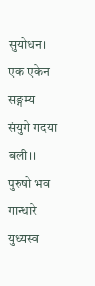सुयोधन।
एक एकेन सङ्गम्य संयुगे गदया बली।।
पुरुषो भव गान्धारे युध्यस्व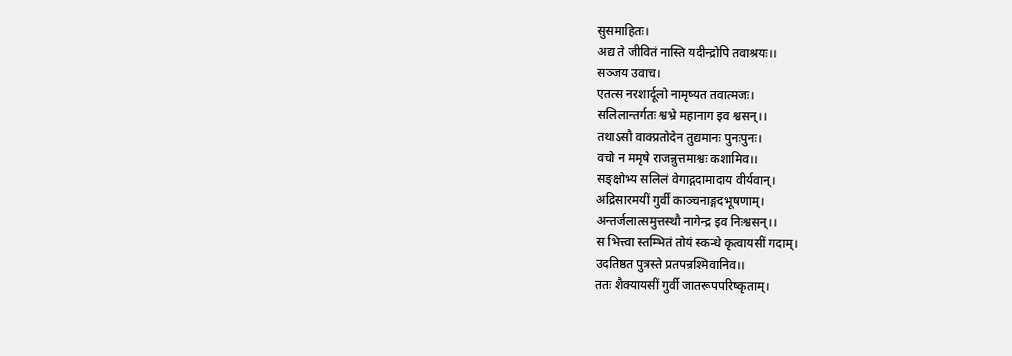सुसमाहितः।
अद्य ते जीवितं नास्ति यदीन्द्रोपि तवाश्रयः।।
सञ्जय उवाच।
एतत्स नरशार्दूलो नामृष्यत तवात्मजः।
सलिलान्तर्गतः श्वभ्रे महानाग इव श्वसन्।।
तथाऽसौ वाक्प्रतोदेन तुद्यमानः पुनःपुनः।
वचो न ममृषे राजन्नुत्तमाश्वः कशामिव।।
सङ्क्षोभ्य सलिलं वेगाद्गदामादाय वीर्यवान्।
अद्रिसारमयीं गुर्वीं काञ्चनाङ्गदभूषणाम्।
अन्तर्जलात्समुत्तस्थौ नागेन्द्र इव निःश्वसन्।।
स भित्त्वा स्तम्भितं तोयं स्कन्धे कृत्वायसीं गदाम्।
उदतिष्ठत पुत्रस्ते प्रतपन्रश्मिवानिव।।
ततः शैक्यायसीं गुर्वी जातरूपपरिष्कृताम्।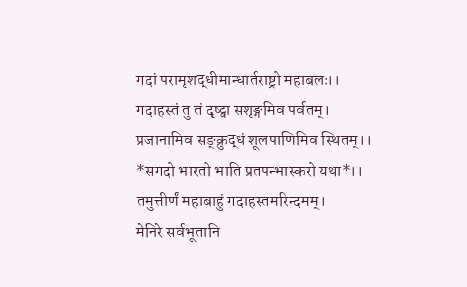गदां परामृशद्धीमान्धार्तराष्ट्रो महाबलः।।
गदाहस्तं तु तं दृष्ट्वा सशृङ्गमिव पर्वतम्।
प्रजानामिव सङ्क्रुद्धं शूलपाणिमिव स्थितम्।।
*सगदो भारतो भाति प्रतपन्भास्करो यथा*।।
तमुत्तीर्णं महाबाहुं गदाहस्तमरिन्दमम्।
मेनिरे सर्वभूतानि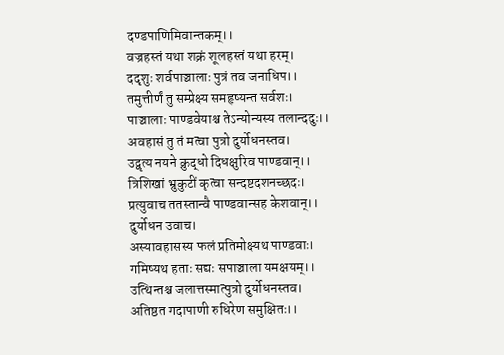दण्डपाणिमिवान्तकम्।।
वज्रहस्तं यथा शक्रं शूलहस्तं यथा हरम्।
ददृशुः शर्वपाञ्चालाः पुत्रं तव जनाधिप।।
तमुत्तीर्णं तु सम्प्रेक्ष्य समहृष्यन्त सर्वशः।
पाञ्चालाः पाण्डवेयाश्च तेऽन्योन्यस्य तलान्ददुः।।
अवहासं तु तं मत्वा पुत्रो दुर्योधनस्तव।
उद्वृत्य नयने क्रुद्धो दिधक्षुरिव पाण्डवान्।।
त्रिशिखां भ्रुकुटीं कृत्वा सन्दष्टदशनच्छदः।
प्रत्युवाच ततस्तान्वै पाण्डवान्सह केशवान्।।
दुर्योधन उवाच।
अस्यावहासस्य फलं प्रतिमोक्ष्यथ पाण्डवाः।
गमिष्यथ हताः सद्यः सपाञ्चाला यमक्षयम्।।
उत्थिन्तश्च जलात्तस्मात्पुत्रो दुर्योधनस्तव।
अतिष्ठत गदापाणी रुधिरेण समुक्षितः।।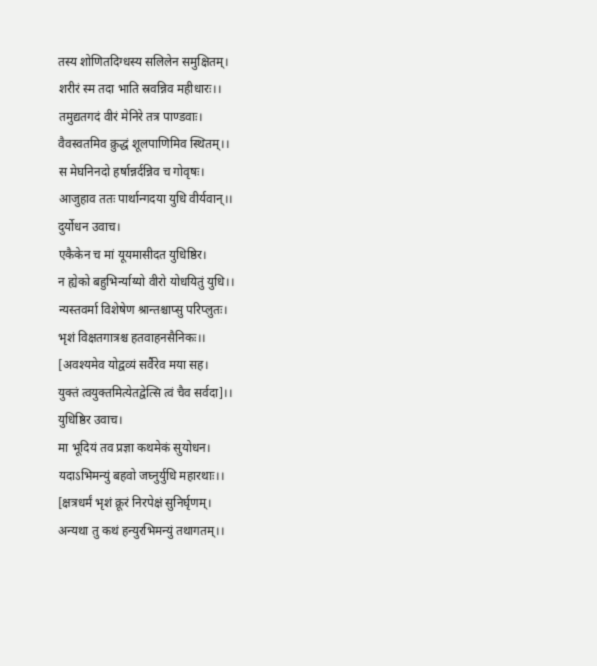तस्य शोणितदिग्धस्य सलिलेन समुक्षितम्।
शरीरं स्म तदा भाति स्रवन्निव महीधारः।।
तमुद्यतगदं वीरं मेनिरे तत्र पाण्डवाः।
वैवस्वतमिव क्रुद्धं शूलपाणिमिव स्थितम्।।
स मेघनिनदो हर्षान्नर्दन्निव च गोवृषः।
आजुहाव ततः पार्थान्गदया युधि वीर्यवान्।।
दुर्योधन उवाच।
एकैकेन च मां यूयमासीदत युधिष्ठिर।
न ह्येको बहुभिर्न्याय्यो वीरो योधयितुं युधि।।
न्यस्तवर्मा विशेषेण श्रान्तश्चाप्सु परिप्लुतः।
भृशं विक्षतगात्रश्च हतवाहनसैनिकः।।
[अवश्यमेव योद्वव्यं सर्वैरेव मया सह।
युक्तं त्वयुक्तमित्येतद्वेत्सि त्वं चैव सर्वदा]।।
युधिष्ठिर उवाच।
मा भूदियं तव प्रज्ञा कथमेकं सुयोधन।
यदाऽभिमन्युं बहवो जघ्नुर्युधि महारथाः।।
[क्षत्रधर्मं भृशं क्रूरं निरपेक्षं सुनिर्घृणम्।
अन्यथा तु कथं हन्युरभिमन्युं तथागतम्।।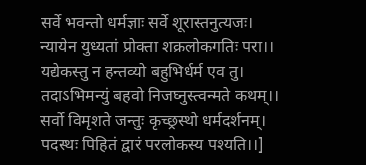सर्वे भवन्तो धर्मज्ञाः सर्वे शूरास्तनुत्यजः।
न्यायेन युध्यतां प्रोक्ता शक्रलोकगतिः परा।।
यद्येकस्तु न हन्तव्यो बहुभिर्धर्म एव तु।
तदाऽभिमन्युं बहवो निजघ्नुस्त्वन्मते कथम्।।
सर्वो विमृशते जन्तुः कृच्छ्रस्थो धर्मदर्शनम्।
पदस्थः पिहितं द्वारं परलोकस्य पश्यति।।]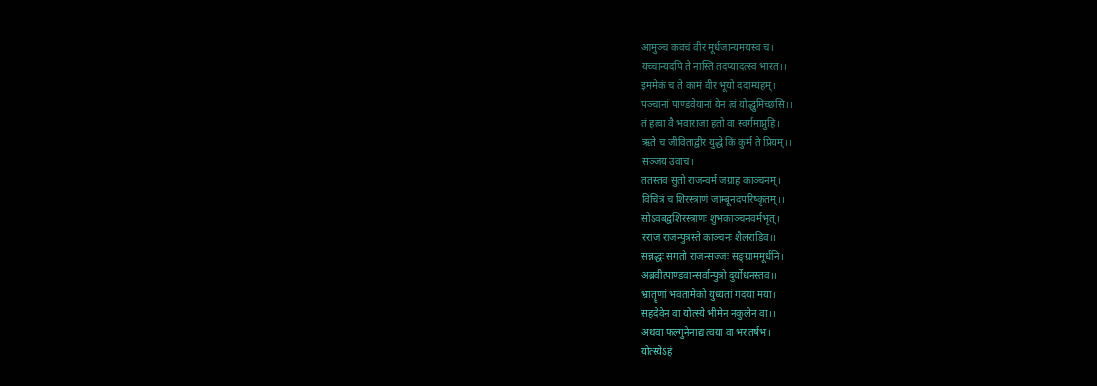आमुञ्च कवचं वीर मूर्धजान्यमयस्व च।
यच्चान्यदपि ते नास्ति तदप्यादत्स्व भारत।।
इममेकं च ते कामं वीर भूयो ददाम्यहम्।
पञ्चानां पाण्डवेयानां येन त्वं योद्धुमिच्छसि।।
तं हत्वा वै भवाराजा हतो वा स्वर्गमाप्नुहि।
ऋते च जीविताद्वीर युद्धे किं कुर्म ते प्रियम्।।
सञ्जय उवाच।
ततस्तव सुतो राजन्वर्म जग्राह काञ्चनम्।
विचित्रं च शिरस्त्राणं जाम्बूनदपरिष्कृतम्।।
सोऽवबद्वशिरस्त्राणः शुभकाञ्चनवर्मभृत्।
रराज राजन्पुत्रस्ते काञ्चनः शैलराडिव।।
सन्नद्धः सगतो राजन्सज्जः सङ्ग्राममूर्धनि।
अब्रवीत्पाण्डवान्सर्वान्पुत्रो दुर्योधनस्तव।।
भ्रातॄणां भवतामेको युध्यतां गदया मया।
सहदेवेन वा योत्स्ये भीमेन नकुलेन वा।।
अथवा फल्गुनेनाद्य त्वया वा भरतर्षभ।
योत्स्येऽहं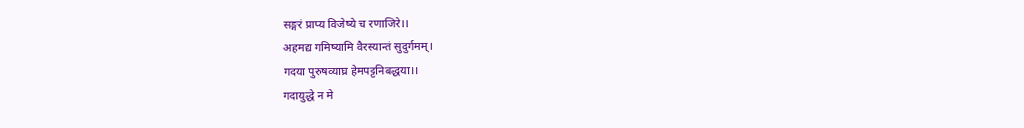सङ्गरं प्राप्य विजेष्ये च रणाजिरे।।
अहमद्य गमिष्यामि वैरस्यान्तं सुदुर्गमम्।
गदया पुरुषव्याघ्र हेमपट्टनिबद्धया।।
गदायुद्धे न मे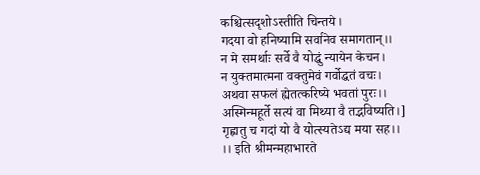कश्चित्सदृशोऽस्तीति चिन्तये।
गदया वो हनिष्यामि सर्वानेव समागतान्।।
न मे समर्थाः सर्वे वै योद्धुं न्यायेन केचन।
न युक्तमात्मना वक्तुमेवं गर्वोद्धतं वचः।
अथवा सफलं ह्येतत्करिष्ये भवतां पुरः।।
अस्मिन्महूर्ते सत्यं वा मिथ्या वै तद्भविष्यति।]
गृह्णातु च गदां यो वै योत्स्यतेऽद्य मया सह।।
।। इति श्रीमन्महाभारते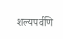शल्यपर्वणि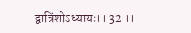द्वात्रिंशोऽध्यायः।। 32 ।।